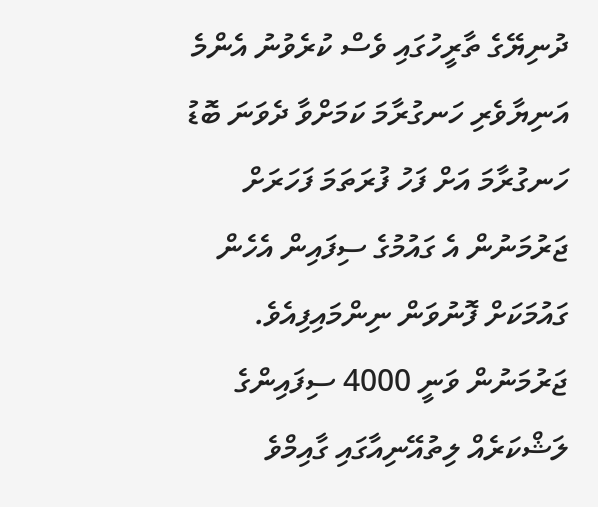ދުނިޔޭގެ ތާރީހުގައި ވެސް ކުރެވުނު އެންމެ އަނިޔާވެރި ހަނގުރާމަ ކަމަށްވާ ދެވަނަ ބޮޑު ހަނގުރާމަ އަށް ފަހު ފުރަތަމަ ފަހަރަށް ޖަރުމަނުން އެ ގައުމުގެ ސިފައިން އެހެން ގައުމަކަށް ފޮނުވަން ނިންމައިފިއެވެ.
ޖަރުމަނުން ވަނީ 4000 ސިފައިންގެ ލަޝްކަރެއް ލިތުއޭނިއާގައި ގާއިމްވެ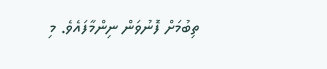ތިބުމަށް ފޮނުވަން ނިންމާފައެވެ. މި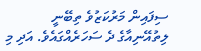ސިފައިން މަރުކަޒުވެ ތިބޭނީ ލިތުއޭނިއާގެ ދެ ސަހަރެއްގައެވެ. އަދި މި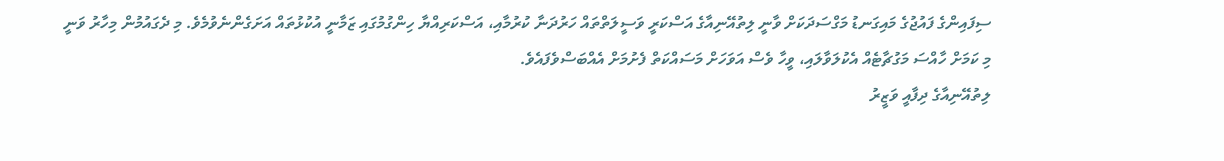ސިފައިންގެ ފައުޖުގެ މައިގަނޑު މަގްސަދަކަށް ވާނީ ލިތުއޭނިއާގެ އަސްކަރީ ވަސީލަތްތައް ހަރުދަނާ ކުރުމާއި، އަސްކަރިއްޔާ ހިންގުމުގައި ޒަމާނީ އުކުޅުތައް އަށަގެންނެވުމެވެ. މި ދެގައުމުން މިހާރު ވަނީ މި ކަމަށް ހާއްސަ މަގުޗާޓެއް އެކުލަވާލައި، ވީހާ ވެސް އަވަހަށް މަސައްކަތް ފެށުމަށް އެއްބަސްވެފައެވެ.
ލިތުއޭނިއާގެ ދިފާއީ ވަޒީރު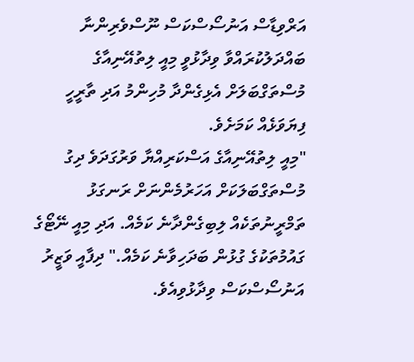އަރްވިޑާސް އަނުސޯސްކަސް ނޫސްވެރިންނާ ބައްދަލުކުރައްވާ ވިދާޅުވީ މިއީ ލިތުއޭނިއާގެ މުސްތަގްބަލަށް އެޅިގެންދާ މުހިންމު އަދި ތާރީހީ ފިޔަވަޅެއް ކަމަށެވެ.
"މިއީ ލިތުއޭނިއާގެ އަސްކަރިއްޔާ ވަރުގަދަވެ ދިގު މުސްތަގްބަލަކަށް އަހަރުމެންނަށް ރަނގަޅު ތަމްރީނުތަކެއް ލިބިގެންދާނެ ކަމެއް. އަދި މިއީ ނޭޓޯގެ ގައުމުތަކުގެ ގުޅުން ބަދަހިވާނެ ކަމެއް." ދިފާއީ ވަޒީރު އަނުސޯސްކަސް ވިދާޅުވިއެވެ.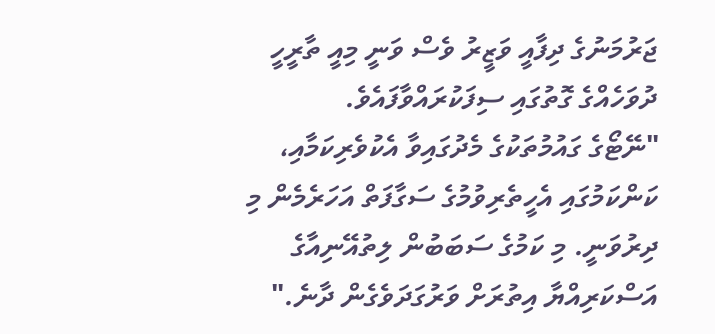ޖަރުމަނުގެ ދިފާއީ ވަޒީރު ވެސް ވަނީ މިއީ ތާރީހީ ދުވަހެއްގެ ގޮތުގައި ސިފަކުރައްވާފައެވެ.
"ނޭޓޯގެ ގައުމުތަކުގެ މެދުގައިވާ އެކުވެރިކަމާއި، ކަންކަމުގައި އެހީތެރިވުމުގެ ސަގާފަތް އަހަރެމެން މި ދިރުވަނީ. މި ކަމުގެ ސަބަބުން ލިތުއޭނިއާގެ އަސްކަރިއްޔާ އިތުރަށް ވަރުގަދަވެގެން ދާނެ."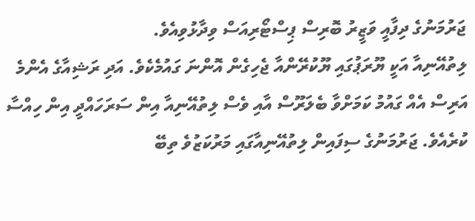ޖަރުމަނުގެ ދިފާއީ ވަޒީރު ބޮރިސް ޕިސްޓޯރިއަސް ވިދާޅުވިއެވެ.
ލިތުއޭނިއާ އަކީ ޔޫރަޕުގައި ޔޫކުރޭންއާ ޖެހިގެން އޮންނަ ގައުމެކެވެ. އަދި ރަޝިއާގެ އެންމެ އަރިސް އެއް ގައުމު ކަމަށްވާ ބެލަރޫސް އާއި ވެސް ލިތުއޭނިއާ އިން ސަރަހައްދީ އިން ހިއްސާ ކުރެއެވެ. ޖަރުމަނުގެ ސިފައިން ލިތުއޭނިއާގައި މަރުކަޒުވެ ތިބޭ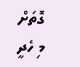ގޮތަށް މި ހެދީ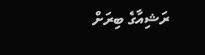ރަޝިއާގެ ބިރަށް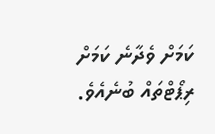ކަމަށް ވެދާނެ ކަމަށް ރިޕޯޓްތައް ބުނެއެވެ.